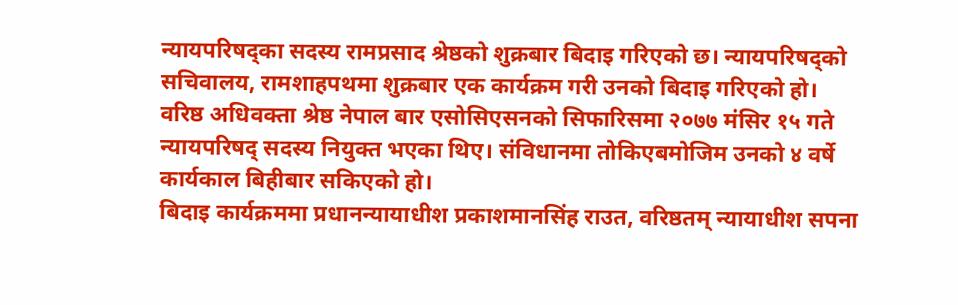न्यायपरिषद्का सदस्य रामप्रसाद श्रेष्ठको शुक्रबार बिदाइ गरिएको छ। न्यायपरिषद्को सचिवालय, रामशाहपथमा शुक्रबार एक कार्यक्रम गरी उनको बिदाइ गरिएको हो।
वरिष्ठ अधिवक्ता श्रेष्ठ नेपाल बार एसोसिएसनको सिफारिसमा २०७७ मंसिर १५ गते न्यायपरिषद् सदस्य नियुक्त भएका थिए। संविधानमा तोकिएबमोजिम उनको ४ वर्षे कार्यकाल बिहीबार सकिएको हो।
बिदाइ कार्यक्रममा प्रधानन्यायाधीश प्रकाशमानसिंह राउत, वरिष्ठतम् न्यायाधीश सपना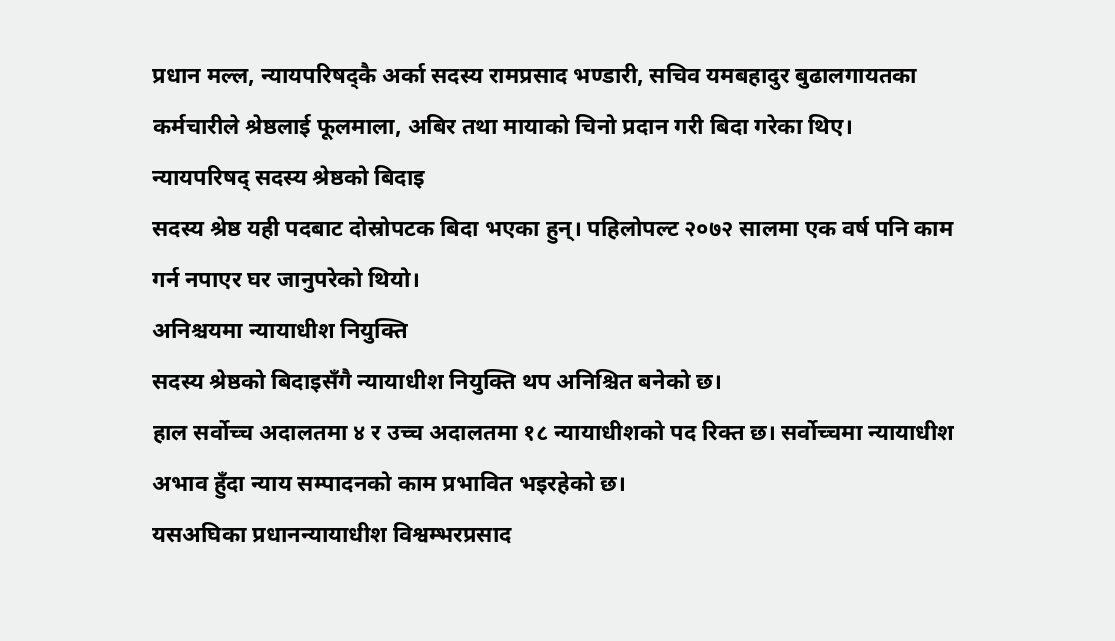प्रधान मल्ल, न्यायपरिषद्कै अर्का सदस्य रामप्रसाद भण्डारी, सचिव यमबहादुर बुढालगायतका कर्मचारीले श्रेष्ठलाई फूलमाला, अबिर तथा मायाको चिनो प्रदान गरी बिदा गरेका थिए।
न्यायपरिषद् सदस्य श्रेष्ठको बिदाइ
सदस्य श्रेष्ठ यही पदबाट दोस्रोपटक बिदा भएका हुन्। पहिलोपल्ट २०७२ सालमा एक वर्ष पनि काम गर्न नपाएर घर जानुपरेको थियो।
अनिश्चयमा न्यायाधीश नियुक्ति
सदस्य श्रेष्ठको बिदाइसँगै न्यायाधीश नियुक्ति थप अनिश्चित बनेको छ।
हाल सर्वोच्च अदालतमा ४ र उच्च अदालतमा १८ न्यायाधीशको पद रिक्त छ। सर्वोच्चमा न्यायाधीश अभाव हुँदा न्याय सम्पादनको काम प्रभावित भइरहेको छ।
यसअघिका प्रधानन्यायाधीश विश्वम्भरप्रसाद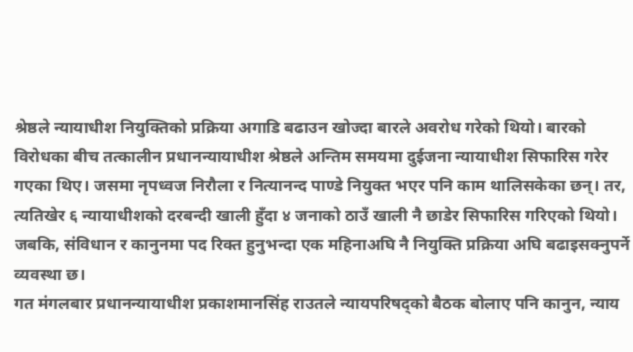श्रेष्ठले न्यायाधीश नियुक्तिको प्रक्रिया अगाडि बढाउन खोज्दा बारले अवरोध गरेको थियो। बारको विरोधका बीच तत्कालीन प्रधानन्यायाधीश श्रेष्ठले अन्तिम समयमा दुईजना न्यायाधीश सिफारिस गरेर गएका थिए। जसमा नृपध्वज निरौला र नित्यानन्द पाण्डे नियुक्त भएर पनि काम थालिसकेका छन्। तर, त्यतिखेर ६ न्यायाधीशको दरबन्दी खाली हुँदा ४ जनाको ठाउँ खाली नै छाडेर सिफारिस गरिएको थियो। जबकि, संविधान र कानुनमा पद रिक्त हुनुभन्दा एक महिनाअघि नै नियुक्ति प्रक्रिया अघि बढाइसक्नुपर्ने व्यवस्था छ।
गत मंगलबार प्रधानन्यायाधीश प्रकाशमानसिंह राउतले न्यायपरिषद्को बैठक बोलाए पनि कानुन, न्याय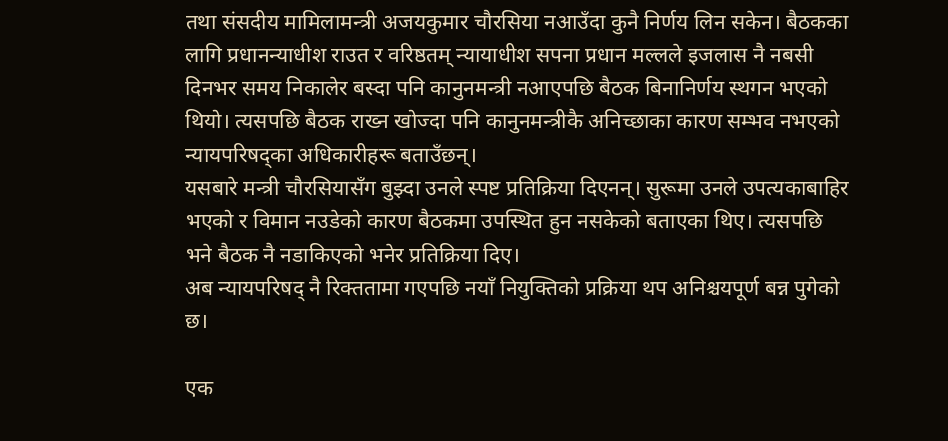तथा संसदीय मामिलामन्त्री अजयकुमार चौरसिया नआउँदा कुनै निर्णय लिन सकेन। बैठकका लागि प्रधानन्याधीश राउत र वरिष्ठतम् न्यायाधीश सपना प्रधान मल्लले इजलास नै नबसी दिनभर समय निकालेर बस्दा पनि कानुनमन्त्री नआएपछि बैठक बिनानिर्णय स्थगन भएको थियो। त्यसपछि बैठक राख्न खोज्दा पनि कानुनमन्त्रीकै अनिच्छाका कारण सम्भव नभएको न्यायपरिषद्का अधिकारीहरू बताउँछन्।
यसबारे मन्त्री चौरसियासँग बुझ्दा उनले स्पष्ट प्रतिक्रिया दिएनन्। सुरूमा उनले उपत्यकाबाहिर भएको र विमान नउडेको कारण बैठकमा उपस्थित हुन नसकेको बताएका थिए। त्यसपछि भने बैठक नै नडाकिएको भनेर प्रतिक्रिया दिए।
अब न्यायपरिषद् नै रिक्ततामा गएपछि नयाँ नियुक्तिको प्रक्रिया थप अनिश्चयपूर्ण बन्न पुगेको छ।

एक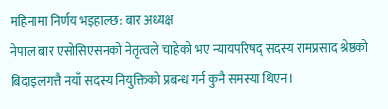महिनामा निर्णय भइहाल्छ: बार अध्यक्ष
नेपाल बार एसोसिएसनको नेतृत्वले चाहेको भए न्यायपरिषद् सदस्य रामप्रसाद श्रेष्ठको बिदाइलगत्तै नयाँ सदस्य नियुक्तिको प्रबन्ध गर्न कुनै समस्या थिएन।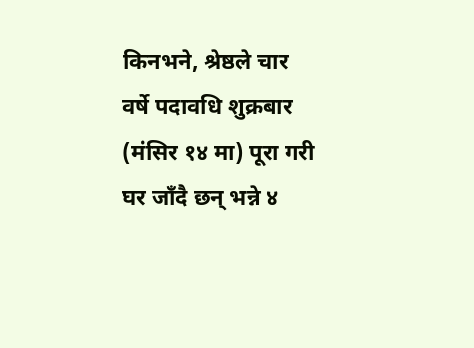किनभने, श्रेष्ठले चार वर्षे पदावधि शुक्रबार (मंसिर १४ मा) पूरा गरी घर जाँदै छन् भन्ने ४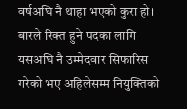वर्षअघि नै थाहा भएको कुरा हो। बारले रिक्त हुने पदका लागि यसअघि नै उम्मेदवार सिफारिस गरेको भए अहिलेसम्म नियुक्तिको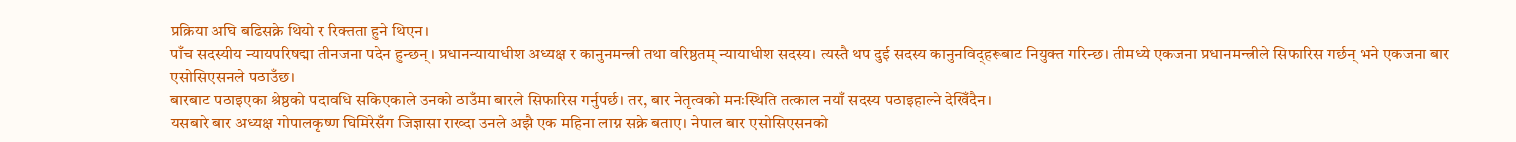प्रक्रिया अघि बढिसक्ने थियो र रिक्तता हुने थिएन।
पाँच सदस्यीय न्यायपरिषद्मा तीनजना पदेन हुन्छन्। प्रधानन्यायाधीश अध्यक्ष र कानुनमन्त्री तथा वरिष्ठतम् न्यायाधीश सदस्य। त्यस्तै थप दुई सदस्य कानुनविद्हरूबाट नियुक्त गरिन्छ। तीमध्ये एकजना प्रधानमन्त्रीले सिफारिस गर्छन् भने एकजना बार एसोसिएसनले पठाउँछ।
बारबाट पठाइएका श्रेष्ठको पदावधि सकिएकाले उनको ठाउँमा बारले सिफारिस गर्नुपर्छ। तर, बार नेतृत्वको मनःस्थिति तत्काल नयाँ सदस्य पठाइहाल्ने देखिँदैन।
यसबारे बार अध्यक्ष गोपालकृष्ण घिमिरेसँग जिज्ञासा राख्दा उनले अझै एक महिना लाग्न सक्ने बताए। नेपाल बार एसोसिएसनको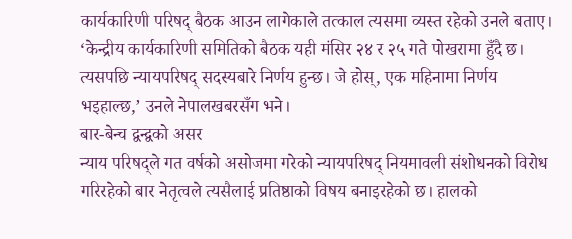कार्यकारिणी परिषद् बैठक आउन लागेकाले तत्काल त्यसमा व्यस्त रहेको उनले बताए।
‘केन्द्रीय कार्यकारिणी समितिको बैठक यही मंसिर २४ र २५ गते पोखरामा हुँदै छ। त्यसपछि न्यायपरिषद् सदस्यबारे निर्णय हुन्छ। जे होस्, एक महिनामा निर्णय भइहाल्छ,’ उनले नेपालखबरसँग भने।
बार-बेन्च द्वन्द्वको असर
न्याय परिषद्ले गत वर्षको असोजमा गरेको न्यायपरिषद् नियमावली संशोधनको विरोध गरिरहेको बार नेतृत्वले त्यसैलाई प्रतिष्ठाको विषय बनाइरहेको छ। हालको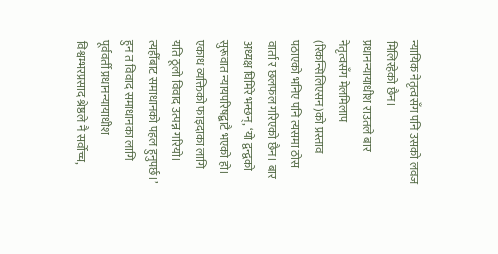न्यायिक नेतृत्वसँग पनि उसको लवज मिलिरहेको छैन।
प्रधानन्यायाधीश राउतले बार नेतृत्वसँग मेलमिलाप (रिकन्सिलिएसन)को प्रस्ताव पठाएको भनिए पनि त्यसमा ठोस वार्ता र छलफल गरिएको छैन। बार अध्यक्ष घिमिरे भन्छन्, ‘यो द्वन्द्वको सुरूवात न्यायपरिषद्बाटै भएको हो। एकाध व्यक्तिको फाइदाका लागि यति ठूलो विवाद उत्पन्न गरियो। त्यहीँबाट समाधानको पहल हुनुपर्छ।’
हुन त विवाद समाधानका लागि पूर्ववर्ती प्रधानन्यायाधीश विश्वम्भरप्रसाद श्रेष्ठले नै सर्वोच्च,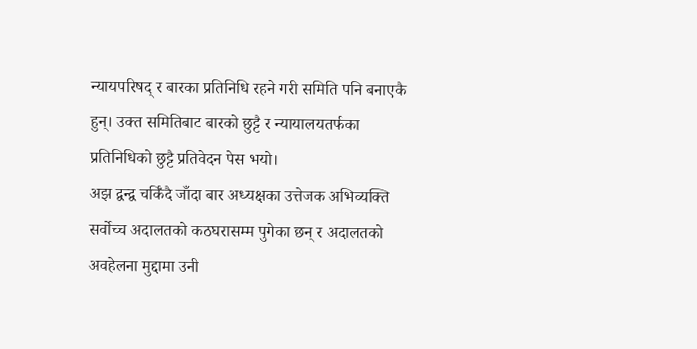न्यायपरिषद् र बारका प्रतिनिधि रहने गरी समिति पनि बनाएकै हुन्। उक्त समितिबाट बारको छुट्टै र न्यायालयतर्फका प्रतिनिधिको छुट्टै प्रतिवेदन पेस भयो।
अझ द्वन्द्व चर्किँदै जाँदा बार अध्यक्षका उत्तेजक अभिव्यक्ति सर्वोच्च अदालतको कठघरासम्म पुगेका छन् र अदालतको अवहेलना मुद्दामा उनी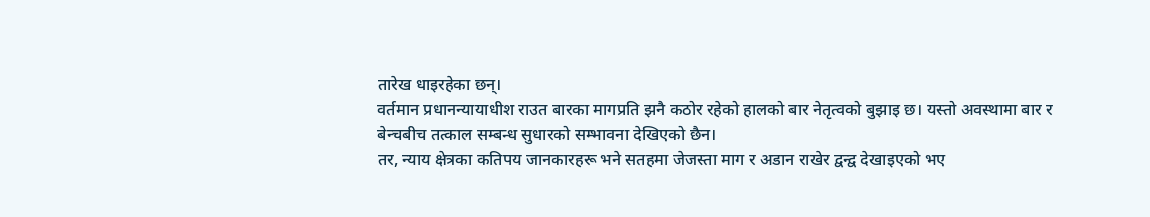तारेख धाइरहेका छन्।
वर्तमान प्रधानन्यायाधीश राउत बारका मागप्रति झनै कठोर रहेको हालको बार नेतृत्वको बुझाइ छ। यस्तो अवस्थामा बार र बेन्चबीच तत्काल सम्बन्ध सुधारको सम्भावना देखिएको छैन।
तर, न्याय क्षेत्रका कतिपय जानकारहरू भने सतहमा जेजस्ता माग र अडान राखेर द्वन्द्व देखाइएको भए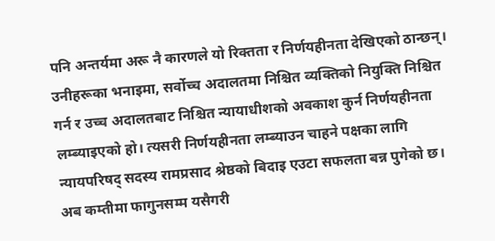पनि अन्तर्यमा अरू नै कारणले यो रिक्तता र निर्णयहीनता देखिएको ठान्छन्। उनीहरूका भनाइमा, सर्वोच्च अदालतमा निश्चित व्यक्तिको नियुक्ति निश्चित गर्न र उच्च अदालतबाट निश्चित न्यायाधीशको अवकाश कुर्न निर्णयहीनता लम्ब्याइएको हो। त्यसरी निर्णयहीनता लम्ब्याउन चाहने पक्षका लागि न्यायपरिषद् सदस्य रामप्रसाद श्रेष्ठको बिदाइ एउटा सफलता बन्न पुगेको छ।
अब कम्तीमा फागुनसम्म यसैगरी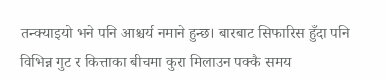तन्क्याइयो भने पनि आश्चर्य नमाने हुन्छ। बारबाट सिफारिस हुँदा पनि विभिन्न गुट र कित्ताका बीचमा कुरा मिलाउन पक्कै समय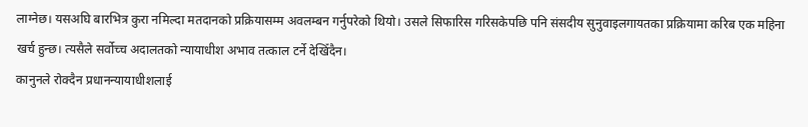लाग्नेछ। यसअघि बारभित्र कुरा नमिल्दा मतदानको प्रक्रियासम्म अवलम्बन गर्नुपरेको थियो। उसले सिफारिस गरिसकेपछि पनि संसदीय सुनुवाइलगायतका प्रक्रियामा करिब एक महिना खर्च हुन्छ। त्यसैले सर्वोच्च अदालतको न्यायाधीश अभाव तत्काल टर्ने देखिँदैन।
कानुनले रोक्दैन प्रधानन्यायाधीशलाई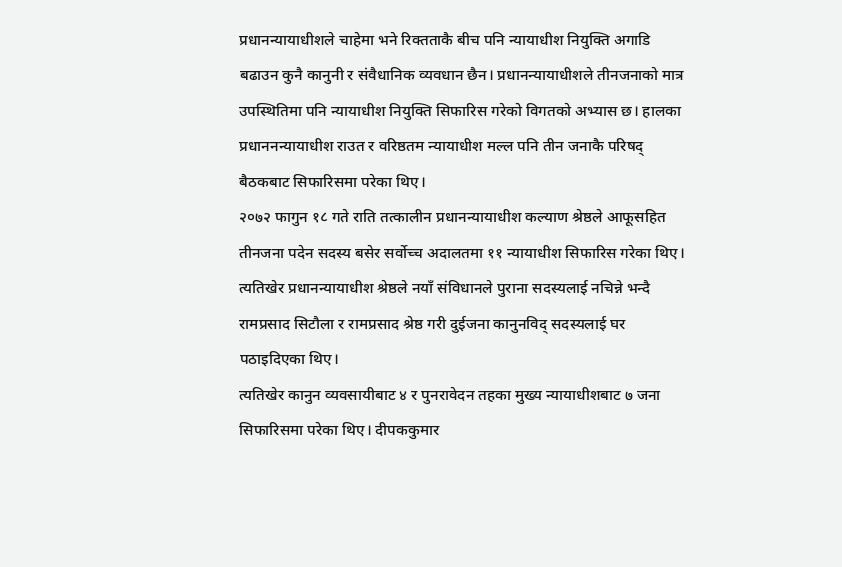प्रधानन्यायाधीशले चाहेमा भने रिक्तताकै बीच पनि न्यायाधीश नियुक्ति अगाडि बढाउन कुनै कानुनी र संवैधानिक व्यवधान छैन। प्रधानन्यायाधीशले तीनजनाको मात्र उपस्थितिमा पनि न्यायाधीश नियुक्ति सिफारिस गरेको विगतको अभ्यास छ। हालका प्रधाननन्यायाधीश राउत र वरिष्ठतम न्यायाधीश मल्ल पनि तीन जनाकै परिषद् बैठकबाट सिफारिसमा परेका थिए।
२०७२ फागुन १८ गते राति तत्कालीन प्रधानन्यायाधीश कल्याण श्रेष्ठले आफूसहित तीनजना पदेन सदस्य बसेर सर्वोच्च अदालतमा ११ न्यायाधीश सिफारिस गरेका थिए। त्यतिखेर प्रधानन्यायाधीश श्रेष्ठले नयाँ संविधानले पुराना सदस्यलाई नचिन्ने भन्दै रामप्रसाद सिटौला र रामप्रसाद श्रेष्ठ गरी दुईजना कानुनविद् सदस्यलाई घर पठाइदिएका थिए।
त्यतिखेर कानुन व्यवसायीबाट ४ र पुनरावेदन तहका मुख्य न्यायाधीशबाट ७ जना सिफारिसमा परेका थिए। दीपककुमार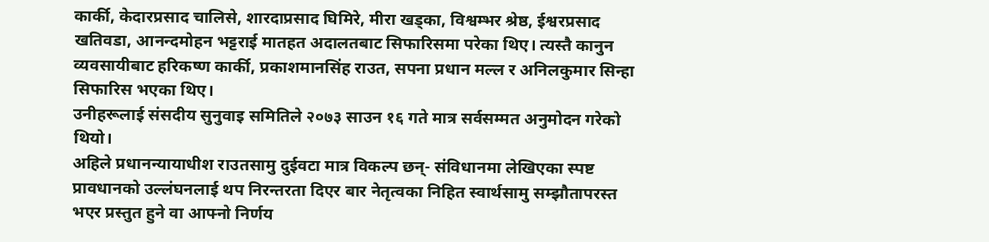कार्की, केदारप्रसाद चालिसे, शारदाप्रसाद घिमिरे, मीरा खड्का, विश्वम्भर श्रेष्ठ, ईश्वरप्रसाद खतिवडा, आनन्दमोहन भट्टराई मातहत अदालतबाट सिफारिसमा परेका थिए। त्यस्तै कानुन व्यवसायीबाट हरिकष्ण कार्की, प्रकाशमानसिंह राउत, सपना प्रधान मल्ल र अनिलकुमार सिन्हा सिफारिस भएका थिए।
उनीहरूलाई संसदीय सुनुवाइ समितिले २०७३ साउन १६ गते मात्र सर्वसम्मत अनुमोदन गरेको थियो।
अहिले प्रधानन्यायाधीश राउतसामु दुईवटा मात्र विकल्प छन्- संविधानमा लेखिएका स्पष्ट प्रावधानको उल्लंघनलाई थप निरन्तरता दिएर बार नेतृत्वका निहित स्वार्थसामु सम्झौतापरस्त भएर प्रस्तुत हुने वा आफ्नो निर्णय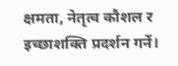क्षमता, नेतृत्व कौशल र इच्छाशक्ति प्रदर्शन गर्ने।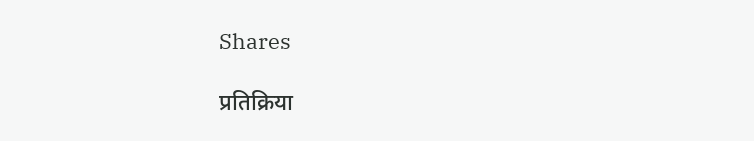Shares

प्रतिक्रिया